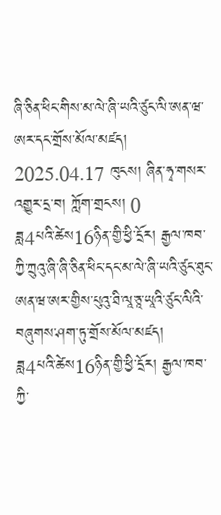ཞི་ཅིན་ཕིང་གིས་མ་ལེ་ཞི་ཡའི་ཙུང་ལི་ཨན་ཝ་ཨར་དང་གྲོས་མོལ་མཛད།
2025.04.17 ཁུངས། ཞིན་ཧྭ་གསར་འགྱུར་དྲ་བ། ཀློག་གྲངས། 0
ཟླ4པའི་ཚེས16ཉིན་གྱི་ཕྱི་དྲོར། རྒྱལ་ཁབ་ཀྱི་ཀྲུའུ་ཞི་ཞི་ཅིན་ཕིང་དང་མ་ལེ་ཞི་ཡའི་ཙུང་ཐུང་ཨན་ཝ་ཨར་གྱིས་པུའུ་ཐི་ལཱ་ཅཱ་ཡཱའི་ཙུང་ལིའི་བཞུགས་ཤག་ཏུ་གྲོས་མོལ་མཛད།
ཟླ4པའི་ཚེས16ཉིན་གྱི་ཕྱི་དྲོར། རྒྱལ་ཁབ་ཀྱི་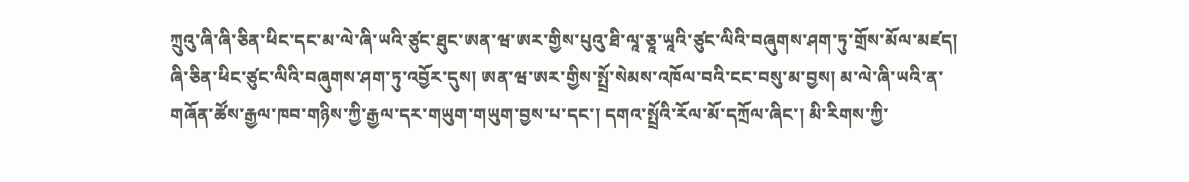ཀྲུའུ་ཞི་ཞི་ཅིན་ཕིང་དང་མ་ལེ་ཞི་ཡའི་ཙུང་ཐུང་ཨན་ཝ་ཨར་གྱིས་པུའུ་ཐི་ལཱ་ཅཱ་ཡཱའི་ཙུང་ལིའི་བཞུགས་ཤག་ཏུ་གྲོས་མོལ་མཛད།
ཞི་ཅིན་ཕིང་ཙུང་ལིའི་བཞུགས་ཤག་ཏུ་འབྱོར་དུས། ཨན་ཝ་ཨར་གྱིས་སྤྲོ་སེམས་འཁོལ་བའི་ངང་བསུ་མ་བྱས། མ་ལེ་ཞི་ཡའི་ན་གཞོན་ཚོས་རྒྱལ་ཁབ་གཉིས་ཀྱི་རྒྱལ་དར་གཡུག་གཡུག་བྱས་པ་དང་། དགའ་སྤྲོའི་རོལ་མོ་དཀྲོལ་ཞིང་། མི་རིགས་ཀྱི་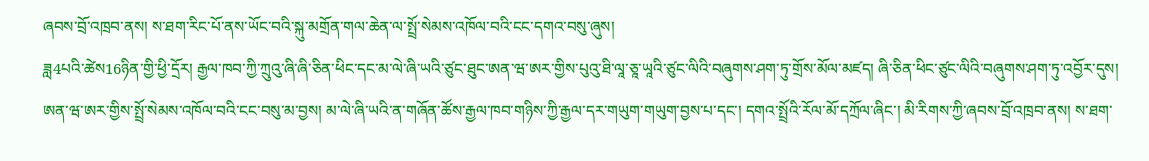ཞབས་བྲོ་འཁྲབ་ནས། ས་ཐག་རིང་པོ་ནས་ཡོང་བའི་སྐུ་མགྲོན་གལ་ཆེན་ལ་སྤྲོ་སེམས་འཁོལ་བའི་ངང་དགའ་བསུ་ཞུས།
ཟླ4པའི་ཚེས16ཉིན་གྱི་ཕྱི་དྲོར། རྒྱལ་ཁབ་ཀྱི་ཀྲུའུ་ཞི་ཞི་ཅིན་ཕིང་དང་མ་ལེ་ཞི་ཡའི་ཙུང་ཐུང་ཨན་ཝ་ཨར་གྱིས་པུའུ་ཐི་ལཱ་ཅཱ་ཡཱའི་ཙུང་ལིའི་བཞུགས་ཤག་ཏུ་གྲོས་མོལ་མཛད། ཞི་ཅིན་ཕིང་ཙུང་ལིའི་བཞུགས་ཤག་ཏུ་འབྱོར་དུས། ཨན་ཝ་ཨར་གྱིས་སྤྲོ་སེམས་འཁོལ་བའི་ངང་བསུ་མ་བྱས། མ་ལེ་ཞི་ཡའི་ན་གཞོན་ཚོས་རྒྱལ་ཁབ་གཉིས་ཀྱི་རྒྱལ་དར་གཡུག་གཡུག་བྱས་པ་དང་། དགའ་སྤྲོའི་རོལ་མོ་དཀྲོལ་ཞིང་། མི་རིགས་ཀྱི་ཞབས་བྲོ་འཁྲབ་ནས། ས་ཐག་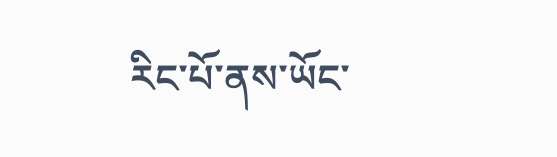རིང་པོ་ནས་ཡོང་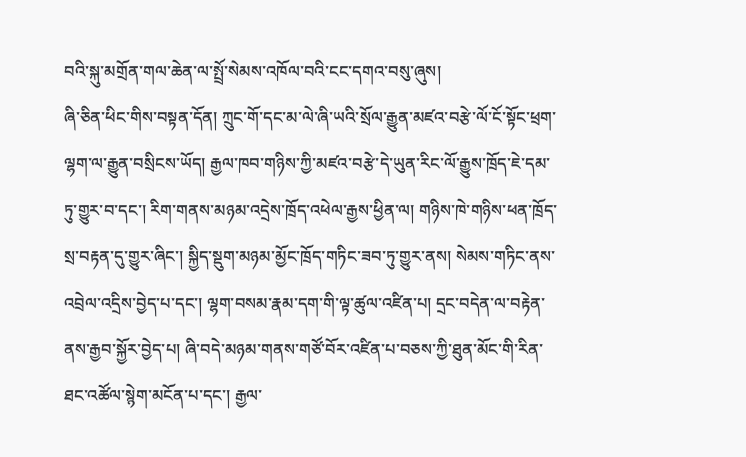བའི་སྐུ་མགྲོན་གལ་ཆེན་ལ་སྤྲོ་སེམས་འཁོལ་བའི་ངང་དགའ་བསུ་ཞུས།
ཞི་ཅིན་ཕིང་གིས་བསྟན་དོན། ཀྲུང་གོ་དང་མ་ལེ་ཞི་ཡའི་སྲོལ་རྒྱུན་མཛའ་བརྩེ་ལོ་ངོ་སྟོང་ཕྲག་ལྷག་ལ་རྒྱུན་བསྲིངས་ཡོད། རྒྱལ་ཁབ་གཉིས་ཀྱི་མཛའ་བརྩེ་དེ་ཡུན་རིང་ལོ་རྒྱུས་ཁྲོད་ཇེ་དམ་ཏུ་གྱུར་བ་དང་། རིག་གནས་མཉམ་འདྲེས་ཁྲོད་འཕེལ་རྒྱས་ཕྱིན་ལ། གཉིས་ཁེ་གཉིས་ཕན་ཁྲོད་སྲ་བརྟན་དུ་གྱུར་ཞིང་། སྐྱིད་སྡུག་མཉམ་མྱོང་ཁྲོད་གཏིང་ཟབ་ཏུ་གྱུར་ནས། སེམས་གཏིང་ནས་འབྲེལ་འདྲིས་བྱེད་པ་དང་། ལྷག་བསམ་རྣམ་དག་གི་ལྟ་ཚུལ་འཛིན་པ། དྲང་བདེན་ལ་བརྟེན་ནས་རྒྱབ་སྐྱོར་བྱེད་པ། ཞི་བདེ་མཉམ་གནས་གཙོ་བོར་འཛིན་པ་བཅས་ཀྱི་ཐུན་མོང་གི་རིན་ཐང་འཚོལ་སྙེག་མངོན་པ་དང་། རྒྱལ་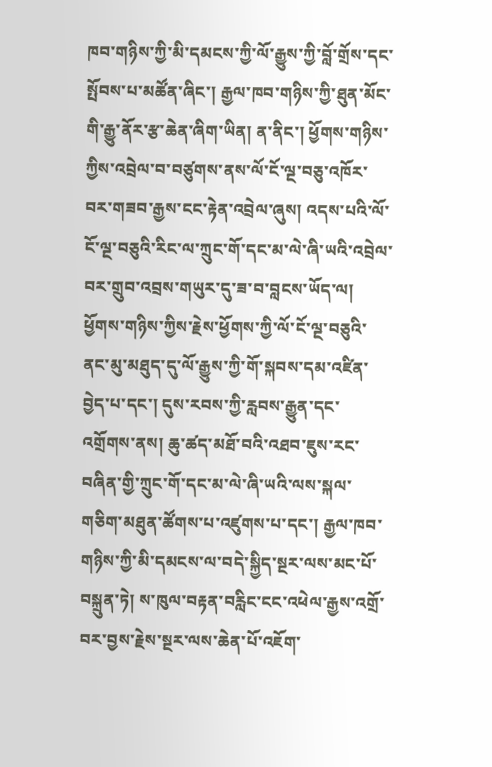ཁབ་གཉིས་ཀྱི་མི་དམངས་ཀྱི་ལོ་རྒྱུས་ཀྱི་བློ་གྲོས་དང་སྤོབས་པ་མཚོན་ཞིང་། རྒྱལ་ཁབ་གཉིས་ཀྱི་ཐུན་མོང་གི་རྒྱུ་ནོར་རྩ་ཆེན་ཞིག་ཡིན། ན་ནིང་། ཕྱོགས་གཉིས་ཀྱིས་འབྲེལ་བ་བཙུགས་ནས་ལོ་ངོ་ལྔ་བཅུ་འཁོར་བར་གཟབ་རྒྱས་ངང་རྟེན་འབྲེལ་ཞུས། འདས་པའི་ལོ་ངོ་ལྔ་བཅུའི་རིང་ལ་ཀྲུང་གོ་དང་མ་ལེ་ཞི་ཡའི་འབྲེལ་བར་གྲུབ་འབྲས་གཡུར་དུ་ཟ་བ་བླངས་ཡོད་ལ། ཕྱོགས་གཉིས་ཀྱིས་རྗེས་ཕྱོགས་ཀྱི་ལོ་ངོ་ལྔ་བཅུའི་ནང་མུ་མཐུད་དུ་ལོ་རྒྱུས་ཀྱི་གོ་སྐབས་དམ་འཛིན་བྱེད་པ་དང་། དུས་རབས་ཀྱི་རླབས་རྒྱུན་དང་འགྲོགས་ནས། ཆུ་ཚད་མཐོ་བའི་འཐབ་ཇུས་རང་བཞིན་གྱི་ཀྲུང་གོ་དང་མ་ལེ་ཞི་ཡའི་ལས་སྐལ་གཅིག་མཐུན་ཚོགས་པ་འཛུགས་པ་དང་། རྒྱལ་ཁབ་གཉིས་ཀྱི་མི་དམངས་ལ་བདེ་སྐྱིད་སྔར་ལས་མང་པོ་བསྐྲུན་ཏེ། ས་ཁུལ་བརྟན་བརླིང་ངང་འཕེལ་རྒྱས་འགྲོ་བར་བྱས་རྗེས་སྔར་ལས་ཆེན་པོ་འཇོག་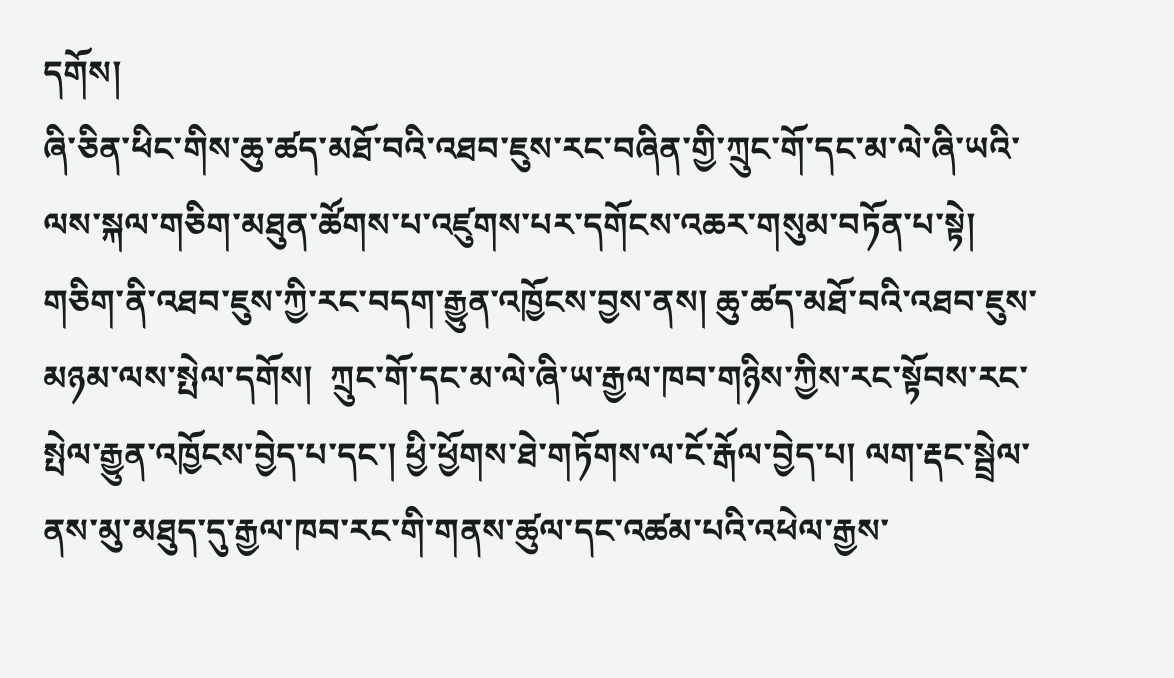དགོས།
ཞི་ཅིན་ཕིང་གིས་ཆུ་ཚད་མཐོ་བའི་འཐབ་ཇུས་རང་བཞིན་གྱི་ཀྲུང་གོ་དང་མ་ལེ་ཞི་ཡའི་ལས་སྐལ་གཅིག་མཐུན་ཚོགས་པ་འཛུགས་པར་དགོངས་འཆར་གསུམ་བཏོན་པ་སྟེ།
གཅིག་ནི་འཐབ་ཇུས་ཀྱི་རང་བདག་རྒྱུན་འཁྱོངས་བྱས་ནས། ཆུ་ཚད་མཐོ་བའི་འཐབ་ཇུས་མཉམ་ལས་སྤེལ་དགོས།  ཀྲུང་གོ་དང་མ་ལེ་ཞི་ཡ་རྒྱལ་ཁབ་གཉིས་ཀྱིས་རང་སྟོབས་རང་སྤེལ་རྒྱུན་འཁྱོངས་བྱེད་པ་དང་། ཕྱི་ཕྱོགས་ཐེ་གཏོགས་ལ་ངོ་རྒོལ་བྱེད་པ། ལག་རྡང་སྦྲེལ་ནས་མུ་མཐུད་དུ་རྒྱལ་ཁབ་རང་གི་གནས་ཚུལ་དང་འཚམ་པའི་འཕེལ་རྒྱས་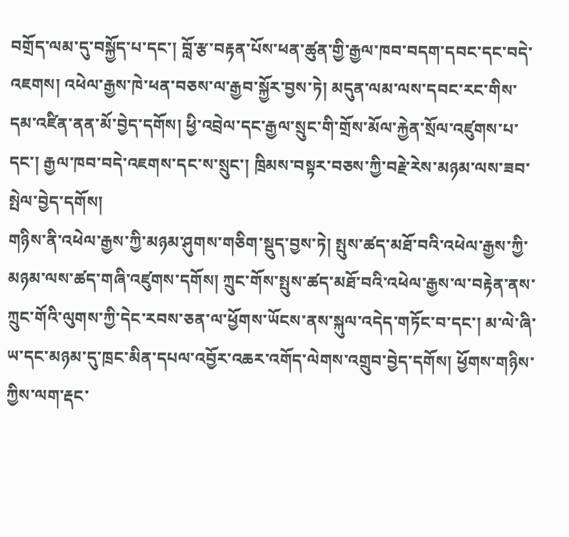བགྲོད་ལམ་དུ་བསྐྱོད་པ་དང་། བློ་རྩ་བརྟན་པོས་ཕན་ཚུན་གྱི་རྒྱལ་ཁབ་བདག་དབང་དང་བདེ་འཇགས། འཕེལ་རྒྱས་ཁེ་ཕན་བཅས་ལ་རྒྱབ་སྐྱོར་བྱས་ཏེ། མདུན་ལམ་ལས་དབང་རང་གིས་དམ་འཛིན་ནན་མོ་བྱེད་དགོས། ཕྱི་འབྲེལ་དང་རྒྱལ་སྲུང་གི་གྲོས་མོལ་རྐྱེན་སྲོལ་འཛུགས་པ་དང་། རྒྱལ་ཁབ་བདེ་འཇགས་དང་ས་སྲུང་། ཁྲིམས་བསྟར་བཅས་ཀྱི་བརྗེ་རེས་མཉམ་ལས་ཟབ་སྤེལ་བྱེད་དགོས།
གཉིས་ནི་འཕེལ་རྒྱས་ཀྱི་མཉམ་ཤུགས་གཅིག་སྡུད་བྱས་ཏེ། སྤུས་ཚད་མཐོ་བའི་འཕེལ་རྒྱས་ཀྱི་མཉམ་ལས་ཚད་གཞི་འཛུགས་དགོས། ཀྲུང་གོས་སྤུས་ཚད་མཐོ་བའི་འཕེལ་རྒྱས་ལ་བརྟེན་ནས་ཀྲུང་གོའི་ལུགས་ཀྱི་དེང་རབས་ཅན་ལ་ཕྱོགས་ཡོངས་ནས་སྐུལ་འདེད་གཏོང་བ་དང་། མ་ལེ་ཞི་ཡ་དང་མཉམ་དུ་ཁྲང་མིན་དཔལ་འབྱོར་འཆར་འགོད་ལེགས་འགྲུབ་བྱེད་དགོས། ཕྱོགས་གཉིས་ཀྱིས་ལག་རྡང་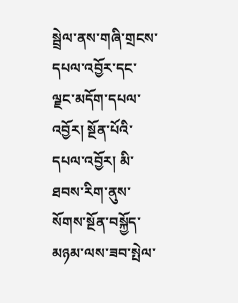སྦྲེལ་ནས་གཞི་གྲངས་དཔལ་འབྱོར་དང་ལྗང་མདོག་དཔལ་འབྱོར། སྔོན་པོའི་དཔལ་འབྱོར། མི་ཐབས་རིག་ནུས་སོགས་སྔོན་བསྐྱོད་མཉམ་ལས་ཟབ་སྤེལ་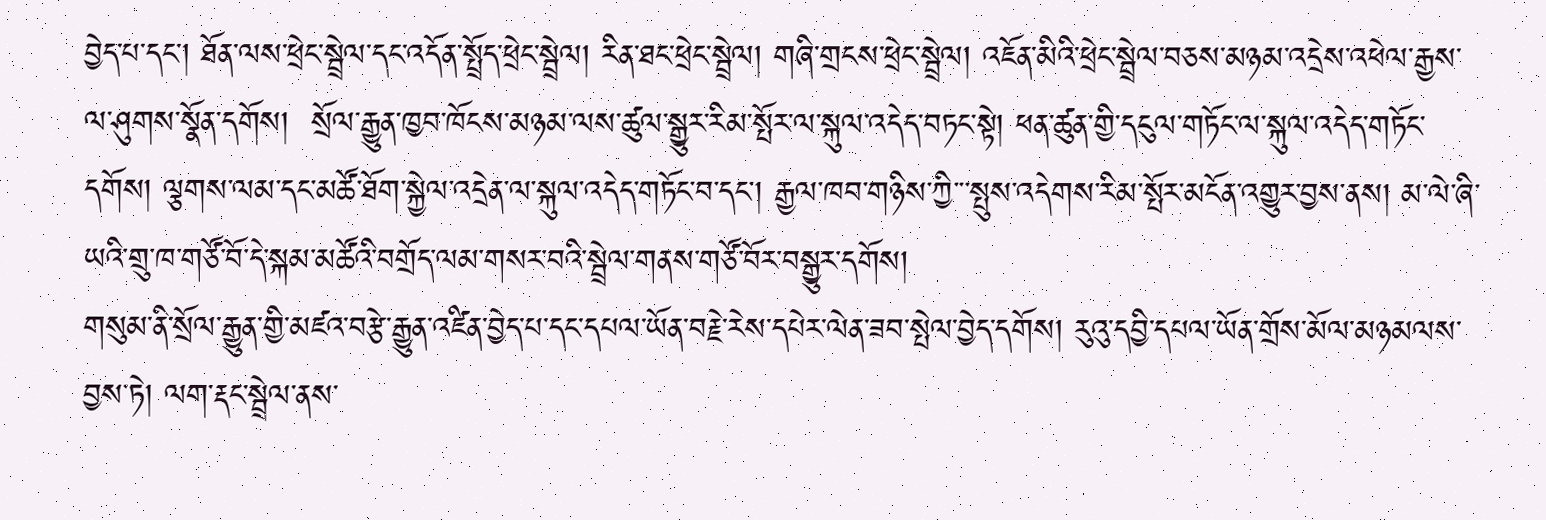བྱེད་པ་དང་། ཐོན་ལས་ཕྲེང་སྦྲེལ་དང་འདོན་སྤྲོད་ཕྲེང་སྦྲེལ། རིན་ཐང་ཕྲེང་སྦྲེལ། གཞི་གྲངས་ཕྲེང་སྦྲེལ། འཇོན་མིའི་ཕྲེང་སྦྲེལ་བཅས་མཉམ་འདྲེས་འཕེལ་རྒྱས་ལ་ཤུགས་སྣོན་དགོས།  སྲོལ་རྒྱུན་ཁྱབ་ཁོངས་མཉམ་ལས་ཚུལ་སྒྱུར་རིམ་སྤོར་ལ་སྐུལ་འདེད་བཏང་སྟེ། ཕན་ཚུན་གྱི་དངུལ་གཏོང་ལ་སྐུལ་འདེད་གཏོང་དགོས། ལྕགས་ལམ་དང་མཚོ་ཐོག་སྐྱེལ་འདྲེན་ལ་སྐུལ་འདེད་གཏོང་བ་དང་། རྒྱལ་ཁབ་གཉིས་ཀྱི་་་སྤུས་འདེགས་རིམ་སྤོར་མངོན་འགྱུར་བྱས་ནས། མ་ལེ་ཞི་ཡའི་གྲུ་ཁ་གཙོ་བོ་དེ་སྐམ་མཚོའི་བགྲོད་ལམ་གསར་བའི་སྦྲེལ་གནས་གཙོ་བོར་བསྒྱུར་དགོས།
གསུམ་ནི་སྲོལ་རྒྱུན་གྱི་མཛའ་བརྩེ་རྒྱུན་འཛིན་བྱེད་པ་དང་དཔལ་ཡོན་བརྗེ་རེས་དཔེར་ལེན་ཟབ་སྤེལ་བྱེད་དགོས། རུའུ་དབྱི་དཔལ་ཡོན་གྲོས་མོལ་མཉམལས་བྱས་ཏེ། ལག་རྡང་སྦྲེལ་ནས་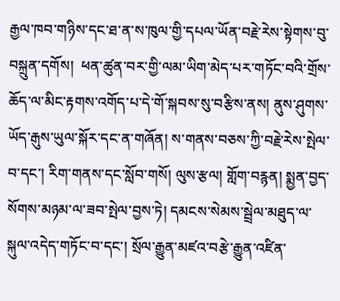རྒྱལ་ཁབ་གཉིས་དང་ཐ་ན་ས་ཁུལ་གྱི་དཔལ་ཡོན་བརྗེ་རེས་སྟེགས་བུ་བསྐྲུན་དགོས།  ཕན་ཚུན་བར་གྱི་ལམ་ཡིག་མེད་པར་གཏོང་བའི་གྲོས་ཆོད་ལ་མིང་རྟགས་འགོད་པ་དེ་གོ་སྐབས་སུ་བརྩིས་ནས། ནུས་ཤུགས་ཡོད་རྒུས་ཡུལ་སྐོར་དང་ན་གཞོན། ས་གནས་བཅས་ཀྱི་བརྗེ་རེས་སྤེལ་བ་དང་། རིག་གནས་དང་སློབ་གསོ། ལུས་རྩལ། གློག་བརྙན། སྨྱན་བྱད་སོགས་མཉམ་ལ་ཟབ་སྤེལ་བྱས་ཏེ། དམངས་སེམས་སྦྲེལ་མཐུད་ལ་སྐུལ་འདེད་གཏོང་བ་དང་། སྲོལ་རྒྱུན་མཛའ་བརྩེ་རྒྱུན་འཛིན་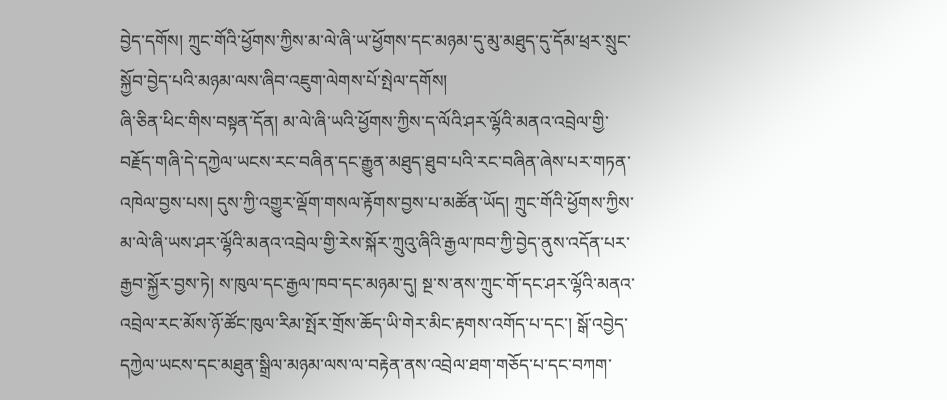བྱེད་དགོས། ཀྲུང་གོའི་ཕྱོགས་ཀྱིས་མ་ལེ་ཞི་ཡ་ཕྱོགས་དང་མཉམ་དུ་མུ་མཐུད་དུ་དོམ་ཕྲར་སྲུང་སྐྱོབ་བྱེད་པའི་མཉམ་ལས་ཞིབ་འཇུག་ལེགས་པོ་སྤེལ་དགོས།
ཞི་ཅིན་ཕིང་གིས་བསྟན་དོན། མ་ལེ་ཞི་ཡའི་ཕྱོགས་ཀྱིས་ད་ལོའི་ཤར་ལྷོའི་མནའ་འབྲེལ་གྱི་བརྗོད་གཞི་དེ་དཀྱེལ་ཡངས་རང་བཞིན་དང་རྒྱུན་མཐུད་ཐུབ་པའི་རང་བཞིན་ཞེས་པར་གཏན་འཁེལ་བྱས་པས། དུས་ཀྱི་འགྱུར་ལྡོག་གསལ་རྟོགས་བྱས་པ་མཚོན་ཡོད། ཀྲུང་གོའི་ཕྱོགས་ཀྱིས་མ་ལེ་ཞི་ཡས་ཤར་ལྷོའི་མནའ་འབྲེལ་གྱི་རེས་སྐོར་ཀྲུའུ་ཞིའི་རྒྱལ་ཁབ་ཀྱི་བྱེད་ནུས་འདོན་པར་རྒྱབ་སྐྱོར་བྱས་ཏེ། ས་ཁུལ་དང་རྒྱལ་ཁབ་དང་མཉམ་དུ། སྔ་ས་ནས་ཀྲུང་གོ་དང་ཤར་ལྷོའི་མནའ་འབྲེལ་རང་མོས་ཉོ་ཚོང་ཁུལ་རིམ་སྤོར་གྲོས་ཆོད་ཡི་གེར་མིང་རྟགས་འགོད་པ་དང་། སྒོ་འབྱེད་དཀྱེལ་ཡངས་དང་མཐུན་སྒྲིལ་མཉམ་ལས་ལ་བརྟེན་ནས་འབྲེལ་ཐག་གཅོད་པ་དང་བཀག་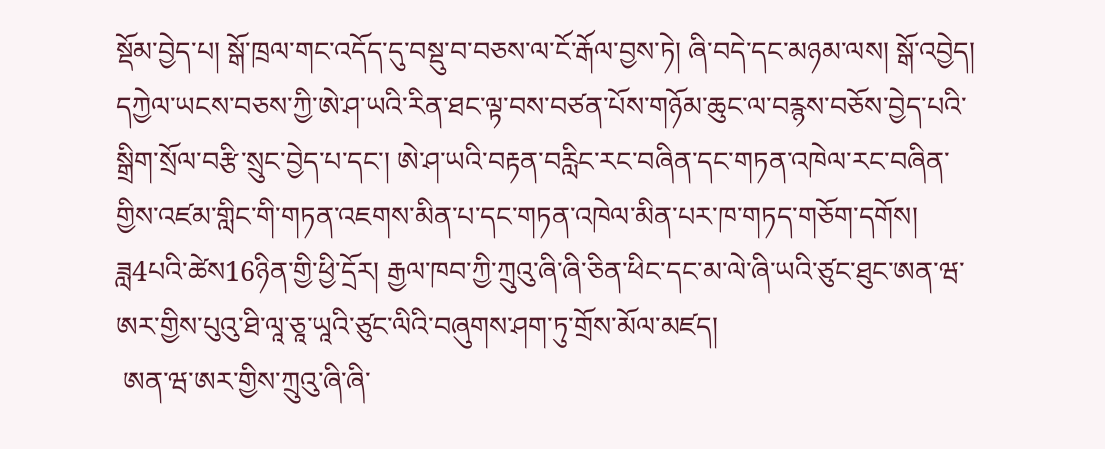སྡོམ་བྱེད་པ། སྒོ་ཁྲལ་གང་འདོད་དུ་བསྡུ་བ་བཅས་ལ་ངོ་རྒོལ་བྱས་ཏེ། ཞི་བདེ་དང་མཉམ་ལས། སྒོ་འབྱེད། དཀྱེལ་ཡངས་བཅས་ཀྱི་ཨེ་ཤ་ཡའི་རིན་ཐང་ལྟ་བས་བཙན་པོས་གཉོམ་ཆུང་ལ་བརྙས་བཅོས་བྱེད་པའི་སྒྲིག་སྲོལ་བརྩི་སྲུང་བྱེད་པ་དང་། ཨེ་ཤ་ཡའི་བརྟན་བརླིང་རང་བཞིན་དང་གཏན་འཁེལ་རང་བཞིན་གྱིས་འཛམ་གླིང་གི་གཏན་འཇགས་མིན་པ་དང་གཏན་འཁེལ་མིན་པར་ཁ་གཏད་གཅོག་དགོས།
ཟླ4པའི་ཚེས16ཉིན་གྱི་ཕྱི་དྲོར། རྒྱལ་ཁབ་ཀྱི་ཀྲུའུ་ཞི་ཞི་ཅིན་ཕིང་དང་མ་ལེ་ཞི་ཡའི་ཙུང་ཐུང་ཨན་ཝ་ཨར་གྱིས་པུའུ་ཐི་ལཱ་ཅཱ་ཡཱའི་ཙུང་ལིའི་བཞུགས་ཤག་ཏུ་གྲོས་མོལ་མཛད།
 ཨན་ཝ་ཨར་གྱིས་ཀྲུའུ་ཞི་ཞི་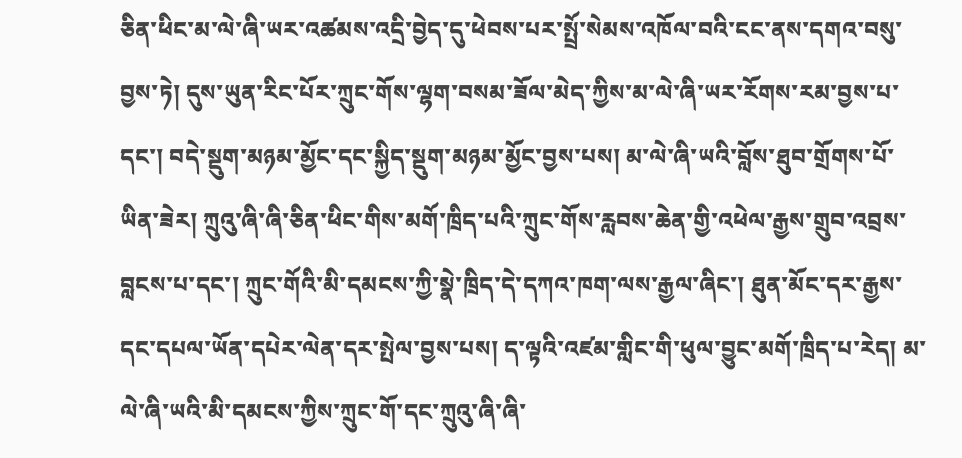ཅིན་ཕིང་མ་ལེ་ཞི་ཡར་འཚམས་འདྲི་བྱེད་དུ་ཕེབས་པར་སྤྲོ་སེམས་འཁོལ་བའི་ངང་ནས་དགའ་བསུ་བྱས་ཏེ། དུས་ཡུན་རིང་པོར་ཀྲུང་གོས་ལྷག་བསམ་ཟོལ་མེད་ཀྱིས་མ་ལེ་ཞི་ཡར་རོགས་རམ་བྱས་པ་དང་། བདེ་སྡུག་མཉམ་མྱོང་དང་སྐྱིད་སྡུག་མཉམ་མྱོང་བྱས་པས། མ་ལེ་ཞི་ཡའི་བློས་ཐུབ་གྲོགས་པོ་ཡིན་ཟེར། ཀྲུའུ་ཞི་ཞི་ཅིན་ཕིང་གིས་མགོ་ཁྲིད་པའི་ཀྲུང་གོས་རླབས་ཆེན་གྱི་འཕེལ་རྒྱས་གྲུབ་འབྲས་བླངས་པ་དང་། ཀྲུང་གོའི་མི་དམངས་ཀྱི་སྣེ་ཁྲིད་དེ་དཀའ་ཁག་ལས་རྒྱལ་ཞིང་། ཐུན་མོང་དར་རྒྱས་དང་དཔལ་ཡོན་དཔེར་ལེན་དར་སྤེལ་བྱས་པས། ད་ལྟའི་འཛམ་གླིང་གི་ཕུལ་བྱུང་མགོ་ཁྲིད་པ་རེད། མ་ལེ་ཞི་ཡའི་མི་དམངས་ཀྱིས་ཀྲུང་གོ་དང་ཀྲུའུ་ཞི་ཞི་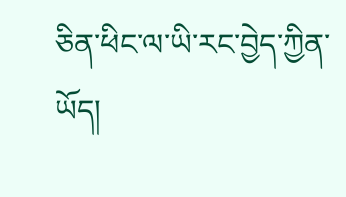ཅིན་ཕིང་ལ་ཡི་རང་བྱེད་ཀྱིན་ཡོད།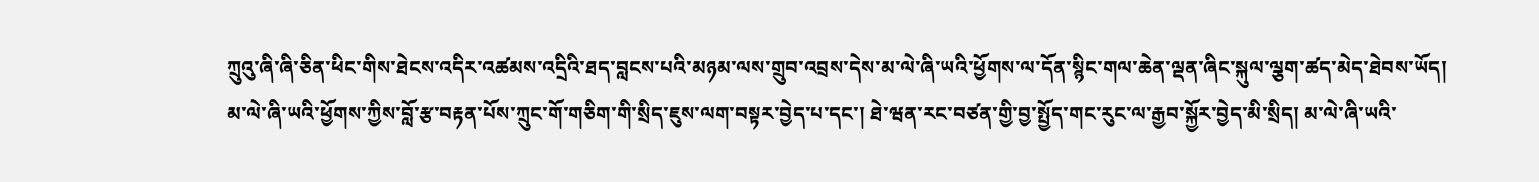ཀྲུའུ་ཞི་ཞི་ཅིན་ཕིང་གིས་ཐེངས་འདིར་འཚམས་འདྲིའི་ཐད་བླངས་པའི་མཉམ་ལས་གྲུབ་འབྲས་དེས་མ་ལེ་ཞི་ཡའི་ཕྱོགས་ལ་དོན་སྙིང་གལ་ཆེན་ལྡན་ཞིང་སྐུལ་ལྕག་ཚད་མེད་ཐེབས་ཡོད། མ་ལེ་ཞི་ཡའི་ཕྱོགས་ཀྱིས་བློ་རྩ་བརྟན་པོས་ཀྲུང་གོ་གཅིག་གི་སྲིད་ཇུས་ལག་བསྟར་བྱེད་པ་དང་། ཐེ་ཝན་རང་བཙན་གྱི་བྱ་སྤྱོད་གང་རུང་ལ་རྒྱབ་སྐྱོར་བྱེད་མི་སྲིད། མ་ལེ་ཞི་ཡའི་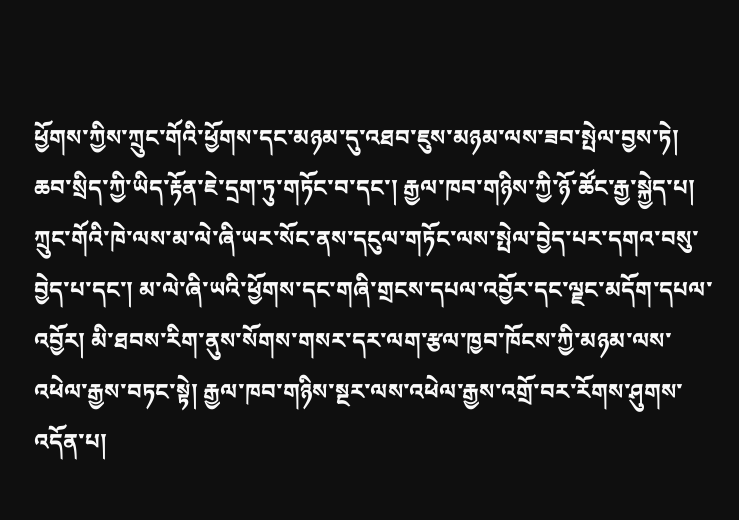ཕྱོགས་ཀྱིས་ཀྲུང་གོའི་ཕྱོགས་དང་མཉམ་དུ་འཐབ་ཇུས་མཉམ་ལས་ཟབ་སྤེལ་བྱས་ཏེ། ཆབ་སྲིད་ཀྱི་ཡིད་རྟོན་ཇེ་དྲག་ཏུ་གཏོང་བ་དང་། རྒྱལ་ཁབ་གཉིས་ཀྱི་ཉོ་ཚོང་རྒྱ་སྐྱེད་པ། ཀྲུང་གོའི་ཁེ་ལས་མ་ལེ་ཞི་ཡར་སོང་ནས་དངུལ་གཏོང་ལས་སྤེལ་བྱེད་པར་དགའ་བསུ་བྱེད་པ་དང་། མ་ལེ་ཞི་ཡའི་ཕྱོགས་དང་གཞི་གྲངས་དཔལ་འབྱོར་དང་ལྗང་མདོག་དཔལ་འབྱོར། མི་ཐབས་རིག་ནུས་སོགས་གསར་དར་ལག་རྩལ་ཁྱབ་ཁོངས་ཀྱི་མཉམ་ལས་འཕེལ་རྒྱས་བཏང་སྟེ། རྒྱལ་ཁབ་གཉིས་སྔར་ལས་འཕེལ་རྒྱས་འགྲོ་བར་རོགས་ཤུགས་འདོན་པ།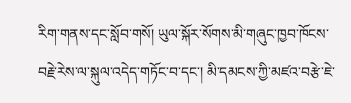རིག་གནས་དང་སློབ་གསོ། ཡུལ་སྐོར་སོགས་མི་གཞུང་ཁྱབ་ཁོངས་བརྗེ་རེས་ལ་སྐུལ་འདེད་གཏོང་བ་དང་། མི་དམངས་ཀྱི་མཛའ་བརྩེ་ཇེ་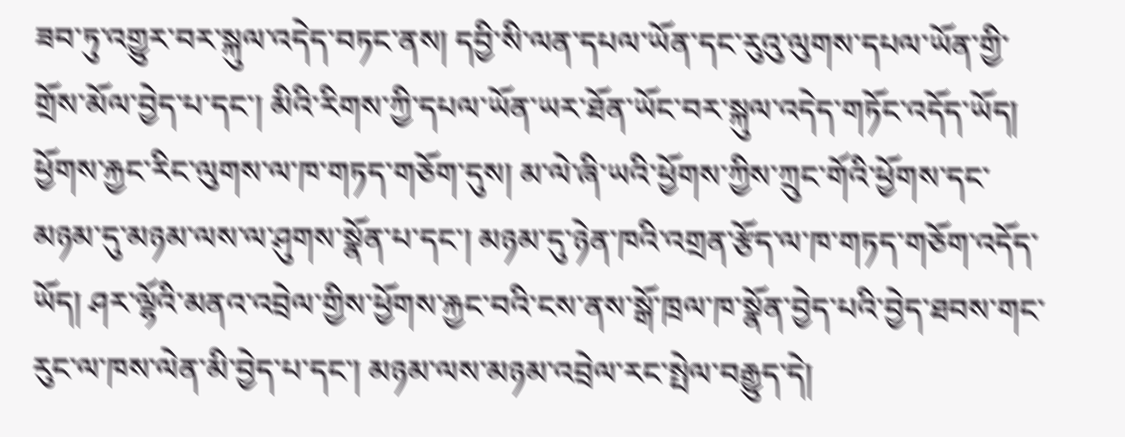ཟབ་ཏུ་འགྱུར་བར་སྐུལ་འདེད་བཏང་ནས། དབྱི་སི་ལན་དཔལ་ཡོན་དང་རུའུ་ལུགས་དཔལ་ཡོན་གྱི་གྲོས་མོལ་བྱེད་པ་དང་། མིའི་རིགས་ཀྱི་དཔལ་ཡོན་ཡར་ཐོན་ཡོང་བར་སྐུལ་འདེད་གཏོང་འདོད་ཡོད། ཕྱོགས་རྐྱང་རིང་ལུགས་ལ་ཁ་གཏད་གཅོག་དུས། མ་ལེ་ཞི་ཡའི་ཕྱོགས་ཀྱིས་ཀྲུང་གོའི་ཕྱོགས་དང་མཉམ་དུ་མཉམ་ལས་ལ་ཤུགས་སྣོན་པ་དང་། མཉམ་དུ་ཉེན་ཁའི་འགྲན་རྩོད་ལ་ཁ་གཏད་གཅོག་འདོད་ཡོད། ཤར་ལྷོའི་མནའ་འབྲེལ་གྱིས་ཕྱོགས་རྐྱང་བའི་ངས་ནས་སྒོ་ཁྲལ་ཁ་སྣོན་བྱེད་པའི་བྱེད་ཐབས་གང་རུང་ལ་ཁས་ལེན་མི་བྱེད་པ་དང་། མཉམ་ལས་མཉམ་འབྲེལ་རང་སྤེལ་བརྒྱུད་དེ།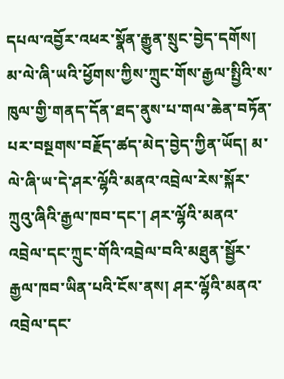དཔལ་འབྱོར་འཕར་སྣོན་རྒྱུན་སྲུང་བྱེད་དགོས། མ་ལེ་ཞི་ཡའི་ཕྱོགས་ཀྱིས་ཀྲུང་གོས་རྒྱལ་སྤྱིའི་ས་ཁུལ་གྱི་གནད་དོན་ཐད་ནུས་པ་གལ་ཆེན་བཏོན་པར་བསྔགས་བརྗོད་ཚད་མེད་བྱེད་ཀྱིན་ཡོད། མ་ལེ་ཞི་ཡ་དེ་ཤར་ལྷོའི་མནའ་འབྲེལ་རེས་སྐོར་ཀྲུའུ་ཞིའི་རྒྱལ་ཁབ་དང་། ཤར་ལྷོའི་མནའ་འབྲེལ་དང་ཀྲུང་གོའི་འབྲེལ་བའི་མཐུན་སྦྱོར་རྒྱལ་ཁབ་ཡིན་པའི་ངོས་ནས། ཤར་ལྷོའི་མནའ་འབྲེལ་དང་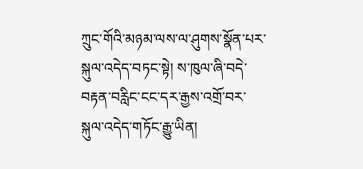ཀྲུང་གོའི་མཉམ་ལས་ལ་ཤུགས་སྣོན་པར་སྐུལ་འདེད་བཏང་སྟེ། ས་ཁུལ་ཞི་བདེ་བརྟན་བརླིང་ངང་དར་རྒྱས་འགྲོ་བར་སྐུལ་འདེད་གཏོང་རྒྱུ་ཡིན།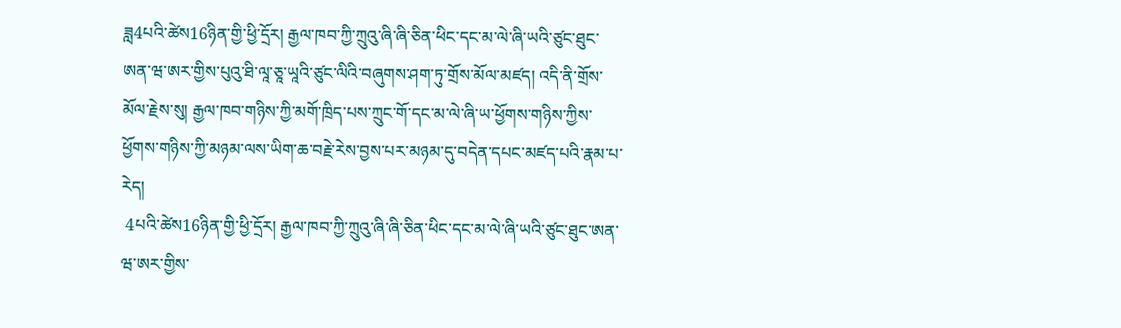ཟླ4པའི་ཚེས16ཉིན་གྱི་ཕྱི་དྲོར། རྒྱལ་ཁབ་ཀྱི་ཀྲུའུ་ཞི་ཞི་ཅིན་ཕིང་དང་མ་ལེ་ཞི་ཡའི་ཙུང་ཐུང་ཨན་ཝ་ཨར་གྱིས་པུའུ་ཐི་ལཱ་ཅཱ་ཡཱའི་ཙུང་ལིའི་བཞུགས་ཤག་ཏུ་གྲོས་མོལ་མཛད། འདི་ནི་གྲོས་མོལ་རྗེས་སུ། རྒྱལ་ཁབ་གཉིས་ཀྱི་མགོ་ཁྲིད་པས་ཀྲུང་གོ་དང་མ་ལེ་ཞི་ཡ་ཕྱོགས་གཉིས་ཀྱིས་ཕྱོགས་གཉིས་ཀྱི་མཉམ་ལས་ཡིག་ཆ་བརྗེ་རེས་བྱས་པར་མཉམ་དུ་བདེན་དཔང་མཛད་པའི་རྣམ་པ་རེད།
 4པའི་ཚེས16ཉིན་གྱི་ཕྱི་དྲོར། རྒྱལ་ཁབ་ཀྱི་ཀྲུའུ་ཞི་ཞི་ཅིན་ཕིང་དང་མ་ལེ་ཞི་ཡའི་ཙུང་ཐུང་ཨན་ཝ་ཨར་གྱིས་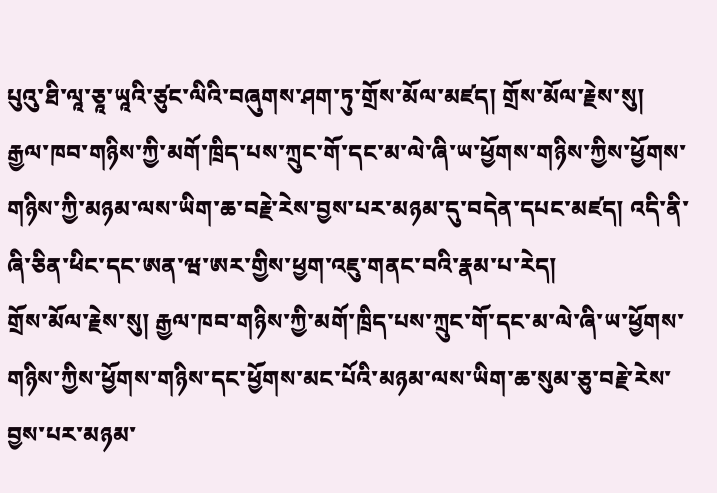པུའུ་ཐི་ལཱ་ཅཱ་ཡཱའི་ཙུང་ལིའི་བཞུགས་ཤག་ཏུ་གྲོས་མོལ་མཛད། གྲོས་མོལ་རྗེས་སུ། རྒྱལ་ཁབ་གཉིས་ཀྱི་མགོ་ཁྲིད་པས་ཀྲུང་གོ་དང་མ་ལེ་ཞི་ཡ་ཕྱོགས་གཉིས་ཀྱིས་ཕྱོགས་གཉིས་ཀྱི་མཉམ་ལས་ཡིག་ཆ་བརྗེ་རེས་བྱས་པར་མཉམ་དུ་བདེན་དཔང་མཛད། འདི་ནི་ཞི་ཅིན་ཕིང་དང་ཨན་ཝ་ཨར་གྱིས་ཕྱག་འཇུ་གནང་བའི་རྣམ་པ་རེད།
གྲོས་མོལ་རྗེས་སུ། རྒྱལ་ཁབ་གཉིས་ཀྱི་མགོ་ཁྲིད་པས་ཀྲུང་གོ་དང་མ་ལེ་ཞི་ཡ་ཕྱོགས་གཉིས་ཀྱིས་ཕྱོགས་གཉིས་དང་ཕྱོགས་མང་པོའི་མཉམ་ལས་ཡིག་ཆ་སུམ་ཅུ་བརྗེ་རེས་བྱས་པར་མཉམ་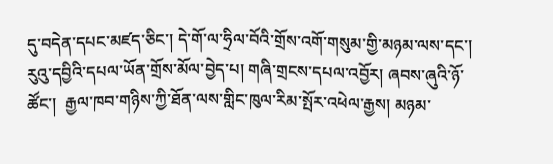དུ་བདེན་དཔང་མཛད་ཅིང་། དེ་གོ་ལ་ཧྲིལ་བོའི་གྲོས་འགོ་གསུམ་གྱི་མཉམ་ལས་དང་། རུའུ་དབྱིའི་དཔལ་ཡོན་གྲོས་མོལ་བྱེད་པ། གཞི་གྲངས་དཔལ་འབྱོར། ཞབས་ཞུའི་ཉོ་ཚོང་།  རྒྱལ་ཁབ་གཉིས་ཀྱི་ཐོན་ལས་གླིང་ཁུལ་རིམ་སྤོར་འཕེལ་རྒྱས། མཉམ་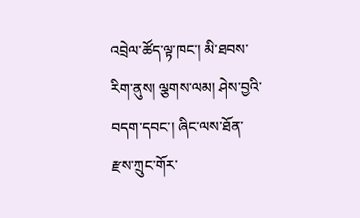འབྲེལ་ཚོད་ལྟ་ཁང་། མི་ཐབས་རིག་ནུས། ལྕགས་ལམ། ཤེས་བྱའི་བདག་དབང་། ཞིང་ལས་ཐོན་རྫས་ཀྲུང་གོར་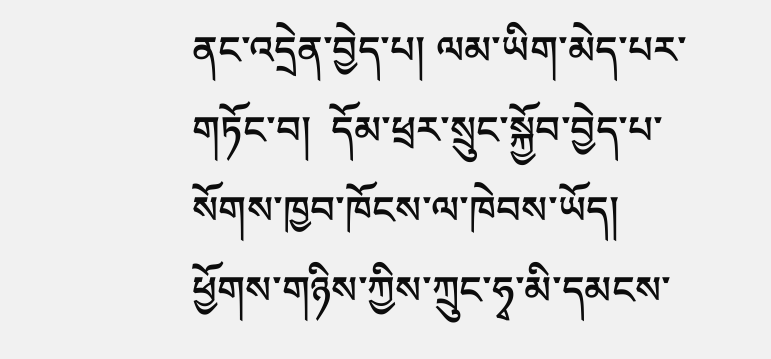ནང་འདྲེན་བྱེད་པ། ལམ་ཡིག་མེད་པར་གཏོང་བ།  དོམ་ཕྲར་སྲུང་སྐྱོབ་བྱེད་པ་སོགས་ཁྱབ་ཁོངས་ལ་ཁེབས་ཡོད།
ཕྱོགས་གཉིས་ཀྱིས་ཀྲུང་ཧྭ་མི་དམངས་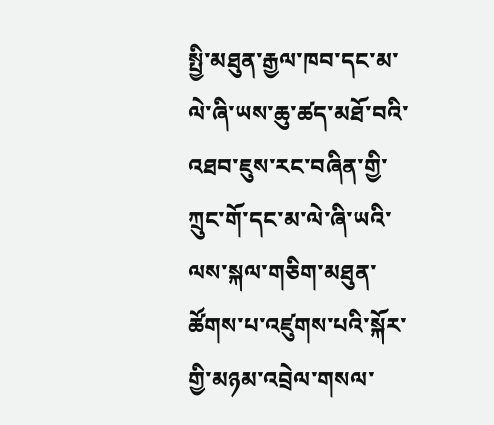སྤྱི་མཐུན་རྒྱལ་ཁབ་དང་མ་ལེ་ཞི་ཡས་ཆུ་ཚད་མཐོ་བའི་འཐབ་ཇུས་རང་བཞིན་གྱི་ཀྲུང་གོ་དང་མ་ལེ་ཞི་ཡའི་ལས་སྐལ་གཅིག་མཐུན་ཚོགས་པ་འཛུགས་པའི་སྐོར་གྱི་མཉམ་འབྲེལ་གསལ་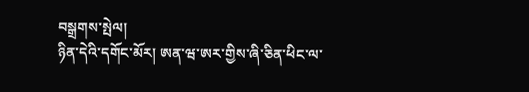བསྒྲགས་སྤེལ།
ཉིན་དེའི་དགོང་མོར། ཨན་ཝ་ཨར་གྱིས་ཞི་ཅིན་ཕིང་ལ་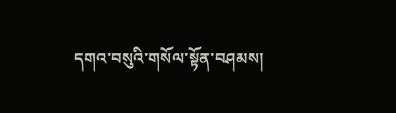དགའ་བསུའི་གསོལ་སྟོན་བཤམས།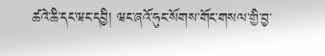ཚའེ་ཆི་དང་ཝང་དབྱི། ཝང་ཞའོ་ཧུང་སོགས་གོང་གསལ་གྱི་བྱ་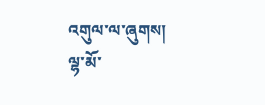འགུལ་ལ་ཞུགས།
ལྷ་མོ་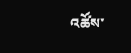འཚོས་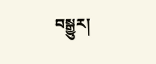བསྒྱུར།